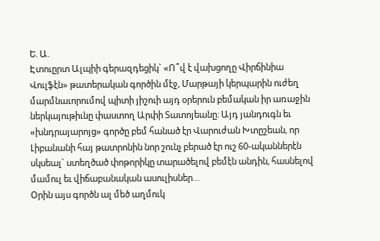Ե. Ա.
Էտուըրտ Ալպիի գերազդեցիկ` «Ո՞վ է վախցողը Վիրճինիա Վուլֆէն» թատերական գործին մէջ, Մարթայի կերպարին ուժեղ մարմնաւորումով պիտի յիշուի այդ օրերուն բեմական իր առաջին ներկայութիւնը փաստող Արփի Տատոյեանը: Այդ յանդուգն եւ «խնդրայարոյց» գործը բեմ հանած էր Վարուժան Խտըշեան, որ Լիբանանի հայ թատրոնին նոր շունչ բերած էր ուշ 60-ականներէն սկսեալ` ստեղծած փոթորիկը տարածելով բեմէն անդին, հասնելով մամուլ եւ վիճաբանական ասուլիսներ…
Օրին այս գործն ալ մեծ աղմուկ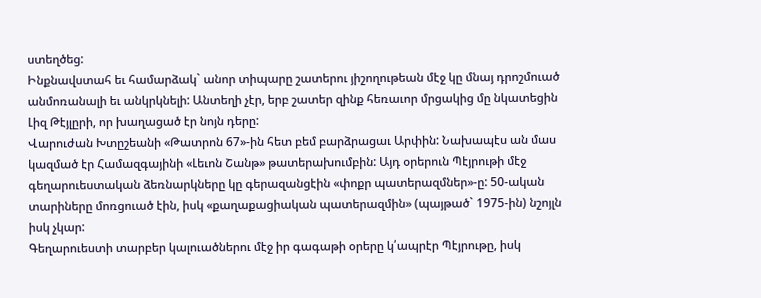ստեղծեց:
Ինքնավստահ եւ համարձակ` անոր տիպարը շատերու յիշողութեան մէջ կը մնայ դրոշմուած անմոռանալի եւ անկրկնելի: Անտեղի չէր, երբ շատեր զինք հեռաւոր մրցակից մը նկատեցին Լիզ Թէյլըրի, որ խաղացած էր նոյն դերը:
Վարուժան Խտըշեանի «Թատրոն 67»-ին հետ բեմ բարձրացաւ Արփին: Նախապէս ան մաս կազմած էր Համազգայինի «Լեւոն Շանթ» թատերախումբին: Այդ օրերուն Պէյրութի մէջ գեղարուեստական ձեռնարկները կը գերազանցէին «փոքր պատերազմներ»-ը: 50-ական տարիները մոռցուած էին, իսկ «քաղաքացիական պատերազմին» (պայթած` 1975-ին) նշոյլն իսկ չկար:
Գեղարուեստի տարբեր կալուածներու մէջ իր գագաթի օրերը կ՛ապրէր Պէյրութը, իսկ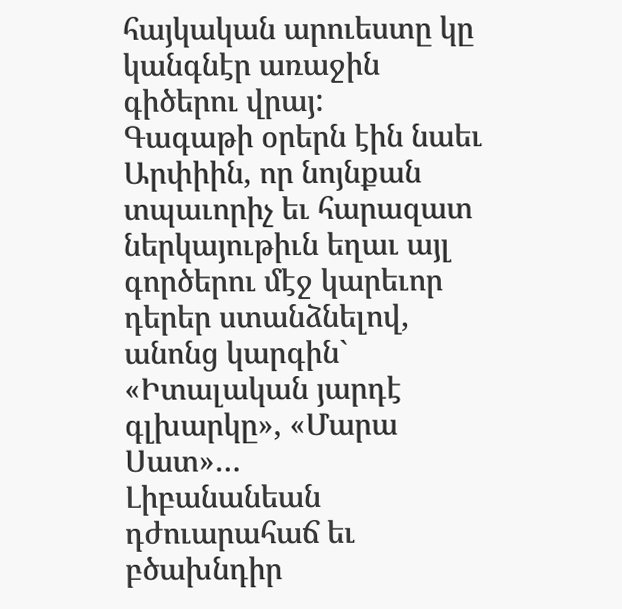հայկական արուեստը կը կանգնէր առաջին գիծերու վրայ:
Գագաթի օրերն էին նաեւ Արփիին, որ նոյնքան տպաւորիչ եւ հարազատ ներկայութիւն եղաւ այլ գործերու մէջ կարեւոր դերեր ստանձնելով, անոնց կարգին` «Իտալական յարդէ գլխարկը», «Մարա Սատ»…
Լիբանանեան դժուարահաճ եւ բծախնդիր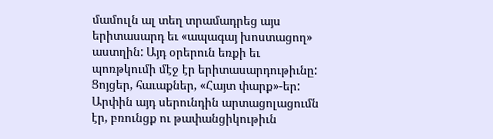մամուլն ալ տեղ տրամադրեց այս երիտասարդ եւ «ապագայ խոստացող» աստղին: Այդ օրերուն եռքի եւ պոռթկումի մէջ էր երիտասարդութիւնը:
Ցոյցեր, հաւաքներ, «Հայտ փարք»-եր:
Արփին այդ սերունդին արտացոլացումն էր, բռունցք ու թափանցիկութիւն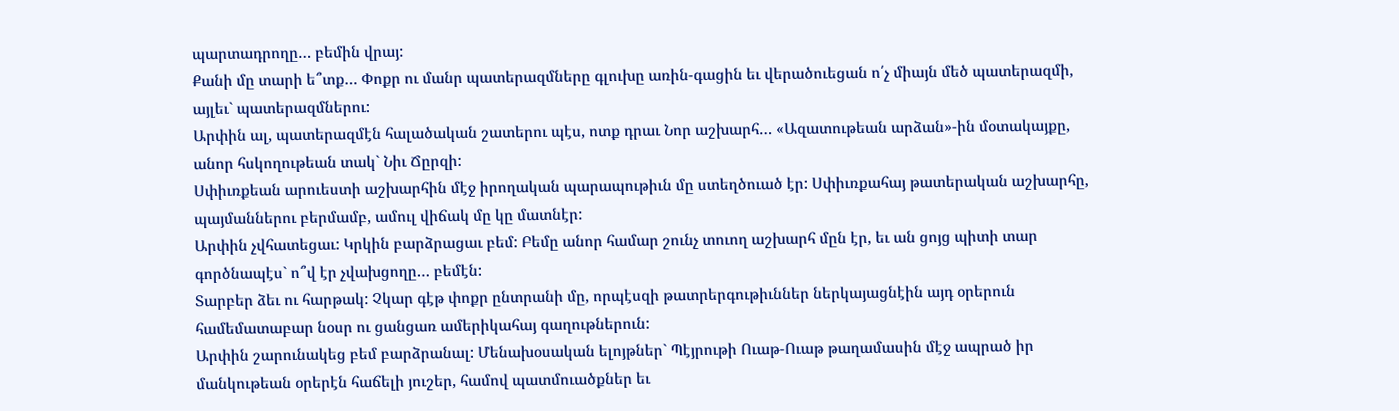պարտադրողը… բեմին վրայ:
Քանի մը տարի ե՞տք… Փոքր ու մանր պատերազմները գլուխը առին-գացին եւ վերածուեցան ո՛չ միայն մեծ պատերազմի, այլեւ` պատերազմներու:
Արփին ալ, պատերազմէն հալածական շատերու պէս, ոտք դրաւ Նոր աշխարհ… «Ազատութեան արձան»-ին մօտակայքը, անոր հսկողութեան տակ` Նիւ Ճըրզի:
Սփիւռքեան արուեստի աշխարհին մէջ իրողական պարապութիւն մը ստեղծուած էր: Սփիւռքահայ թատերական աշխարհը, պայմաններու բերմամբ, ամուլ վիճակ մը կը մատնէր:
Արփին չվհատեցաւ: Կրկին բարձրացաւ բեմ: Բեմը անոր համար շունչ տուող աշխարհ մըն էր, եւ ան ցոյց պիտի տար գործնապէս` ո՞վ էր չվախցողը… բեմէն:
Տարբեր ձեւ ու հարթակ: Չկար գէթ փոքր ընտրանի մը, որպէսզի թատրերգութիւններ ներկայացնէին այդ օրերուն համեմատաբար նօսր ու ցանցառ ամերիկահայ գաղութներուն:
Արփին շարունակեց բեմ բարձրանալ: Մենախօսական ելոյթներ` Պէյրութի Ուաթ-Ուաթ թաղամասին մէջ ապրած իր մանկութեան օրերէն հաճելի յուշեր, համով պատմուածքներ եւ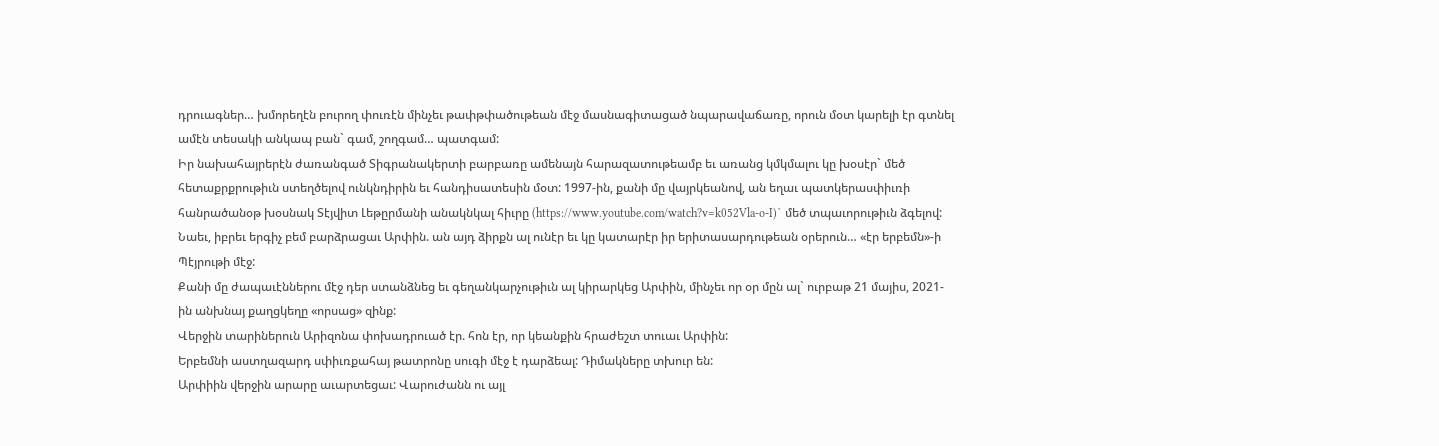դրուագներ… խմորեղէն բուրող փուռէն մինչեւ թափթփածութեան մէջ մասնագիտացած նպարավաճառը, որուն մօտ կարելի էր գտնել ամէն տեսակի անկապ բան` գամ, շողգամ… պատգամ:
Իր նախահայրերէն ժառանգած Տիգրանակերտի բարբառը ամենայն հարազատութեամբ եւ առանց կմկմալու կը խօսէր` մեծ հետաքրքրութիւն ստեղծելով ունկնդիրին եւ հանդիսատեսին մօտ: 1997-ին, քանի մը վայրկեանով, ան եղաւ պատկերասփիւռի հանրածանօթ խօսնակ Տէյվիտ Լեթըրմանի անակնկալ հիւրը (https://www.youtube.com/watch?v=k052Vla-o-I)` մեծ տպաւորութիւն ձգելով:
Նաեւ, իբրեւ երգիչ բեմ բարձրացաւ Արփին. ան այդ ձիրքն ալ ունէր եւ կը կատարէր իր երիտասարդութեան օրերուն… «էր երբեմն»-ի Պէյրութի մէջ:
Քանի մը ժապաւէններու մէջ դեր ստանձնեց եւ գեղանկարչութիւն ալ կիրարկեց Արփին, մինչեւ որ օր մըն ալ` ուրբաթ 21 մայիս, 2021-ին անխնայ քաղցկեղը «որսաց» զինք:
Վերջին տարիներուն Արիզոնա փոխադրուած էր. հոն էր, որ կեանքին հրաժեշտ տուաւ Արփին:
Երբեմնի աստղազարդ սփիւռքահայ թատրոնը սուգի մէջ է դարձեալ: Դիմակները տխուր են:
Արփիին վերջին արարը աւարտեցաւ: Վարուժանն ու այլ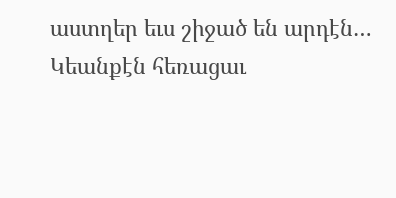աստղեր եւս շիջած են արդէն…
Կեանքէն հեռացաւ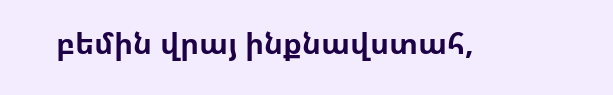բեմին վրայ ինքնավստահ,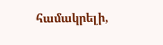համակրելի,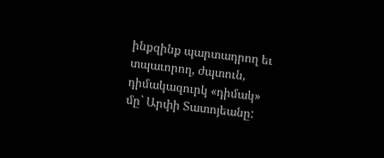ինքզինք պարտադրող եւ տպաւորող, ժպտուն, դիմակազուրկ «դիմակ» մը` Արփի Տատոյեանը: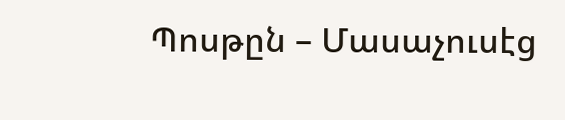Պոսթըն – Մասաչուսէց